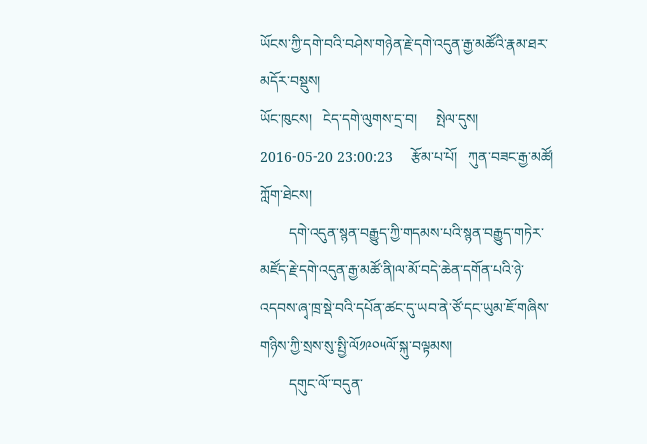ཡོངས་ཀྱི་དགེ་བའི་བཤེས་གཉེན་རྗེ་དགེ་འདུན་རྒྱ་མཚོའི་རྣམ་ཐར་མདོར་བསྡུས།
ཡོང་ཁུངས།   ངེད་དགེ་ལུགས་དྲ་བ།     སྤེལ་དུས།  2016-05-20 23:00:23     རྩོམ་པ་པོ།   ཀུན་བཟང་རྒྱ་མཚོ།    ཀློག་ཐེངས།
        དགེ་འདུན་སྙན་བརྒྱུད་ཀྱི་གདམས་པའི་སྙན་བརྒྱུད་གཏེར་མཛོད་རྗེ་དགེ་འདུན་རྒྱ་མཚོ་ནི།ལ་མོ་བདེ་ཆེན་དགོན་པའི་ཉེ་འདབས་ཞྭ་ཁྲ་སྡེ་བའི་དཔོན་ཚང་དུ་ཡབ་ནེ་ཙོ་དང་ཡུམ་ཇོ་གཞིས་གཉིས་ཀྱི་སྲས་སུ་སྤྱི་ལོ༡༩༠༥ལོ་སྐུ་བལྟམས།
        དགུང་ལོ་་བདུན་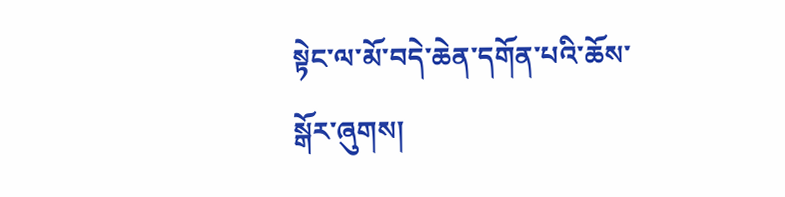སྟེང་ལ་མོ་བདེ་ཆེན་དགོན་པའི་ཆོས་སྒོར་ཞུགས།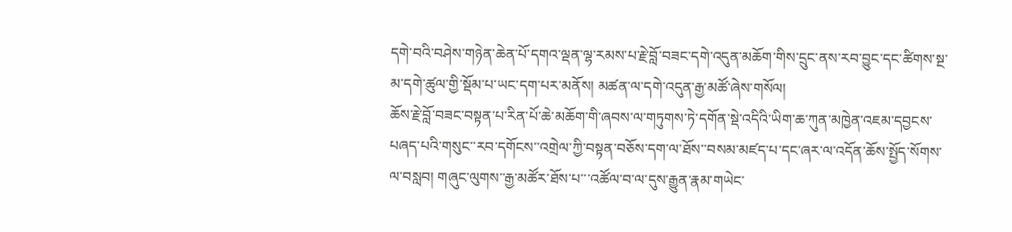དགེ་བའི་བཤེས་གཉེན་ཆེན་པོ་དགའ་ལྡན་ལྷ་རམས་པ་རྗེ་བློ་བཟང་དགེ་འདུན་མཆོག་གིས་དྲུང་ནས་རབ་བྱུང་དང་ཚིགས་སྔ་མ་དགེ་ཚུལ་གྱི་སྡོམ་པ་ཡང་དག་པར་མནོས། མཚན་ལ་དགེ་འདུན་རྒྱ་མཚོ་ཞེས་གསོལ།
ཆོས་རྗེ་བློ་བཟང་བསྟན་པ་རིན་པོ་ཆེ་མཆོག་གི་ཞབས་ལ་གཏུགས་ཏེ་དགོན་སྡེ་འདིའི་ཡིག་ཆ་ཀུན་མཁྱེན་འཇམ་དབྱངས་པཞད་པའི་གསུང་་རབ་དགོངས་་འགྲེལ་ཀྱི་བསྟན་བཅོས་དག་ལ་ཐོས་་བསམ་མཛད་པ་དང་ཞར་ལ་འདོན་ཆོས་སྤྱོད་སོགས་ལ་བསླབ། གཞུང་ལུགས་་རྒྱ་མཚོར་ཐོས་པ་་་འཚོལ་བ་ལ་དུས་རྒྱུན་རྣམ་གཡེང་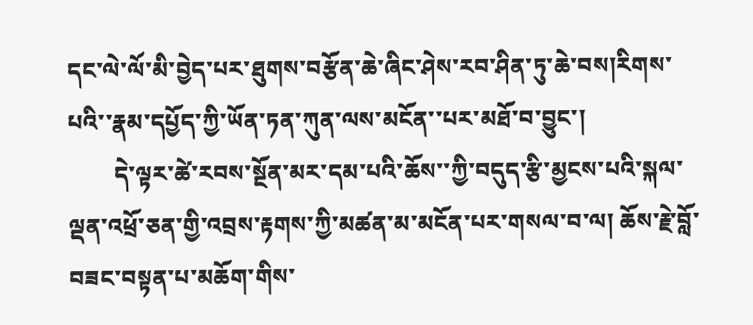དང་ལེ་ལོ་མི་བྱེད་པར་ཐུགས་བརྩོན་ཆེ་ཞིང་ཤེས་རབ་ཤིན་ཏུ་ཆེ་བས།རིགས་པའི་་རྣམ་དཔྱོད་ཀྱི་ཡོན་ཏན་ཀུན་ལས་མངོན་་པར་མཐོ་བ་བྱུང་།
        དེ་ལྟར་ཚེ་རབས་སྔོན་མར་དམ་པའི་ཆོས་་ཀྱི་བདུད་རྩི་མྱངས་པའི་སྐལ་ལྡན་འཕྲོ་ཅན་གྱི་འབྲས་རྟགས་ཀྱི་མཚན་མ་མངོན་པར་གསལ་བ་ལ། ཆོས་རྗེ་བློ་བཟང་བསྟན་པ་མཆོག་གིས་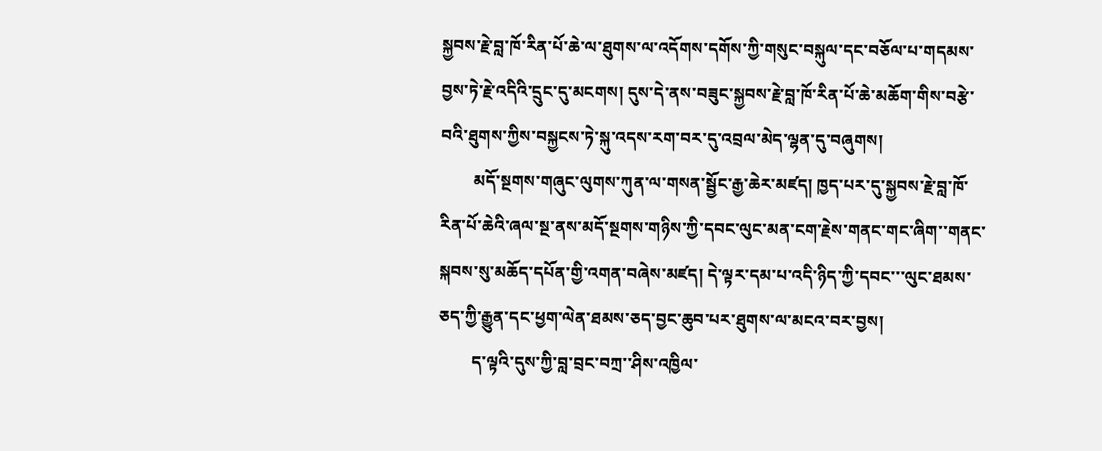སྐྱབས་རྗེ་བླ་ཁོ་རིན་པོ་ཆེ་ལ་ཐུགས་ལ་འདོགས་དགོས་ཀྱི་གསུང་བསྐུལ་དང་བཅོལ་པ་གདམས་བྱས་ཏེ་རྗེ་འདིའི་དྲུང་དུ་མངགས། དུས་དེ་ནས་བཟུང་སྐྱབས་རྗེ་བླ་ཁོ་རིན་པོ་ཆེ་མཆོག་གིས་བརྩེ་བའི་ཐུགས་ཀྱིས་བསྐྱངས་ཏེ་སྐུ་འདས་རག་བར་དུ་འབྲལ་མེད་ལྷན་དུ་བཞུགས།
        མདོ་སྔགས་གཞུང་ལུགས་ཀུན་ལ་གསན་སྦྱོང་རྒྱ་ཆེར་མཛད། ཁྱད་པར་དུ་སྐྱབས་རྗེ་བླ་ཁོ་རིན་པོ་ཆེའི་ཞལ་སྔ་ནས་མདོ་སྔགས་གཉིས་ཀྱི་དབང་ལུང་མན་ངག་རྗེས་གནང་གང་ཞིག་་གནང་སྐབས་སུ་མཆོད་དཔོན་གྱི་འགན་བཞེས་མཛད། དེ་ལྟར་དམ་པ་འདི་ཉིད་ཀྱི་དབང་་་ལུང་ཐམས་ཅད་ཀྱི་རྒྱུན་དང་ཕྱག་ལེན་ཐམས་ཅད་བྱང་ཆུབ་པར་ཐུགས་ལ་མངའ་བར་བྱས།
        ད་ལྟའི་དུས་ཀྱི་བླ་བྲང་བཀྲ་་ཤིས་འཁྱིལ་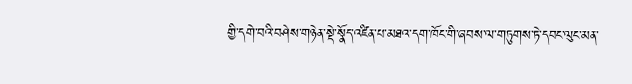གྱི་དགེ་བའི་བཤེས་གཉེན་སྡེ་སྣོད་འཛིན་པ་མཐའ་དག་ཁོང་གི་ཞབས་ལ་གཏུགས་ཏེ་དབང་ལུང་མན་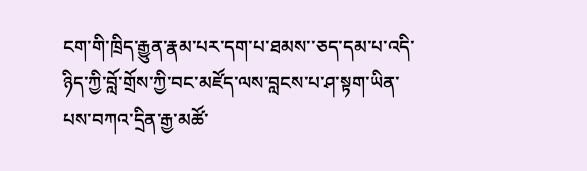ངག་གི་ཁྲིད་རྒྱུན་རྣམ་པར་དག་པ་ཐམས་་ཅད་དམ་པ་འདི་ཉིད་ཀྱི་བློ་གྲོས་ཀྱི་བང་མཛོད་ལས་བླངས་པ་ཤ་སྟག་ཡིན་པས་བཀའ་དྲིན་རྒྱ་མཚོ་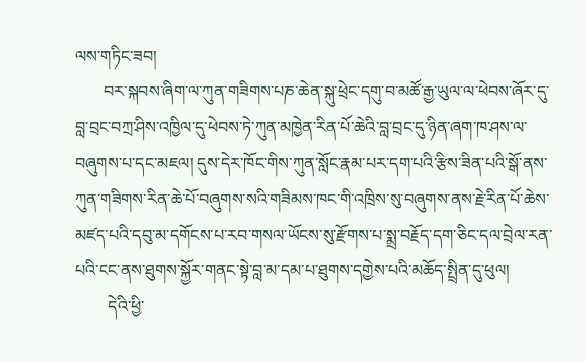ལས་གཏིང་ཟབ།
       བར་སྐབས་ཞིག་ལ་ཀུན་གཟིགས་པཎ་ཆེན་སྐུ་ཕྲེང་དགུ་བ་མཚོ་རྒྱ་ཡུལ་ལ་ཕེབས་ཞོར་དུ་བླ་བྲང་བཀྲ་ཤིས་འཁྱིལ་དུ་ཕེབས་ཏེ་ཀུན་མཁྱེན་རིན་པོ་ཆེའི་བླ་བྲང་དུ་ཉིན་ཞག་ཁ་ཤས་ལ་བཞུགས་པ་དང་མཇལ། དུས་དེར་ཁོང་གིས་ཀུན་སློང་རྣམ་པར་དག་པའི་རྩིས་ཟིན་པའི་སྒོ་ནས་ཀུན་གཟིགས་རིན་ཆེ་པོ་བཞུགས་སའི་གཟིམས་ཁང་གི་འཁྲིས་སུ་བཞུགས་ནས་རྗེ་རིན་པོ་ཆེས་མཛད་པའི་དབུ་མ་དགོངས་པ་རབ་གསལ་ཡོངས་སུ་རྫོགས་པ་སྨྲ་བརྗོད་དག་ཅིང་དལ་བྲེལ་རན་པའི་ངང་ནས་ཐུགས་སྐྱོར་གནང་སྟེ་བླ་མ་དམ་པ་ཐུགས་དགྱེས་པའི་མཆོད་སྤྲིན་དུ་ཕུལ།
        དེའི་ཕྱི་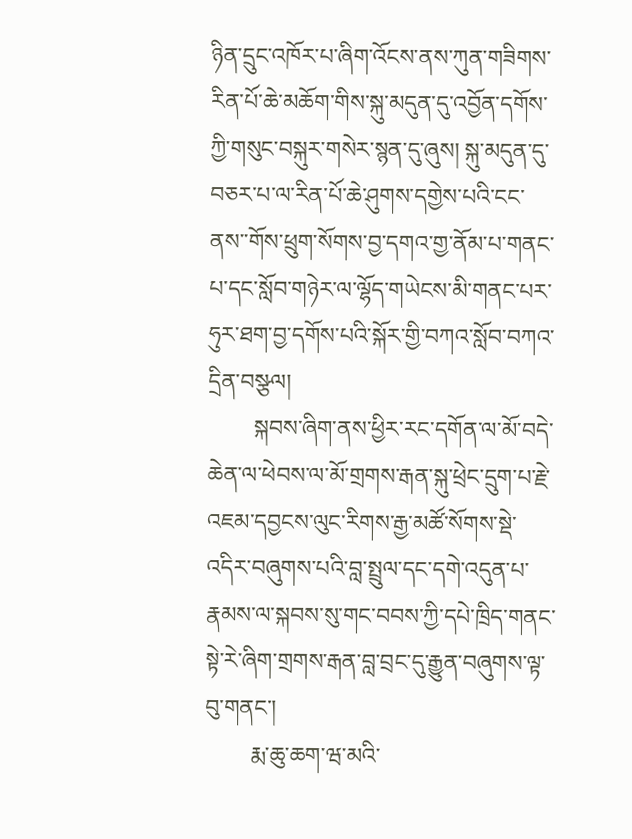ཉིན་དྲུང་འཁོར་པ་ཞིག་འོངས་ནས་ཀུན་གཟིགས་རིན་པོ་ཆེ་མཆོག་གིས་སྐུ་མདུན་དུ་འབྱོན་དགོས་ཀྱི་གསུང་བསྐུར་གསེར་སྙན་དུ་ཞུས། སྐུ་མདུན་དུ་བཅར་པ་ལ་རིན་པོ་ཆེ་ཤུགས་དགྱེས་པའི་ངང་ནས་་གོས་ཕྲུག་སོགས་བྱ་དགའ་གྱ་ནོམ་པ་གནང་པ་དང་སློབ་གཉེར་ལ་ལྷོད་གཡེངས་མི་གནང་པར་ཧུར་ཐག་བྱ་དགོས་པའི་སྐོར་གྱི་བཀའ་སློབ་བཀའ་དྲིན་བསྩལ།
        སྐབས་ཞིག་ནས་ཕྱིར་རང་དགོན་ལ་མོ་བདེ་ཆེན་ལ་ཕེབས་ལ་མོ་གྲགས་རྒན་སྐུ་ཕྲེང་དྲུག་པ་རྗེ་འཇམ་དབྱངས་ལུང་རིགས་རྒྱ་མཚོ་སོགས་སྡེ་འདིར་བཞུགས་པའི་བླ་སྤྲུལ་དང་དགེ་འདུན་པ་རྣམས་ལ་སྐབས་སུ་གང་བབས་ཀྱི་དཔེ་ཁྲིད་གནང་སྟེ་རེ་ཞིག་གྲགས་རྒན་བླ་བྲང་དུ་རྒྱུན་བཞུགས་ལྟ་བུ་གནང་།
        རྨ་ཆུ་ཆག་ཝ་མའི་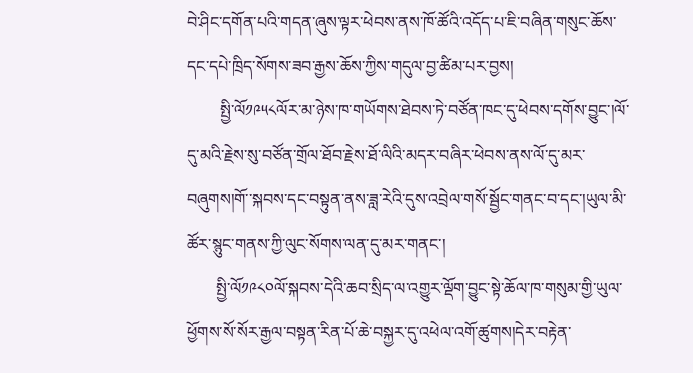བེ་ཤིང་དགོན་པའི་གདན་ཞུས་ལྟར་ཕེབས་ནས་ཁོ་ཚོའི་འདོད་པ་ཇི་བཞིན་གསུང་ཆོས་དང་དཔེ་ཁྲིད་སོགས་ཟབ་རྒྱས་ཆོས་ཀྱིས་གདུལ་བྱ་ཚིམ་པར་བྱས།
        སྤྱི་ལོ༡༩༥༨ལོར་མ་ཉེས་ཁ་གཡོགས་ཐེབས་ཏེ་བཙོན་ཁང་དུ་ཕེབས་དགོས་བྱུང་།ལོ་དུ་མའི་རྗེས་སུ་བཙོན་གྲོལ་ཐོབ་རྗེས་ཐོ་ལིའི་མདར་བཞིར་ཕེབས་ནས་ལོ་དུ་མར་བཞུགས།གོ་་སྐབས་དང་བསྟུན་ནས་ཟླ་རེའི་དུས་འབྲེལ་གསོ་སྦྱོང་གནང་བ་དང་།ཡུལ་མི་ཚོར་སྙུང་གནས་ཀྱི་ལུང་སོགས་ལན་དུ་མར་གནང་།
       སྤྱི་ལོ༡༩༨༠ལོ་སྐབས་དེའི་ཆབ་སྲིད་ལ་འགྱུར་ལྡོག་བྱུང་སྟེ་ཆོལ་ཁ་གསུམ་གྱི་ཡུལ་ཕྱོགས་སོ་སོར་རྒྱལ་བསྟན་རིན་པོ་ཆེ་བསྐྱར་དུ་འཕེལ་འགོ་ཚུགས།དེར་བརྟེན་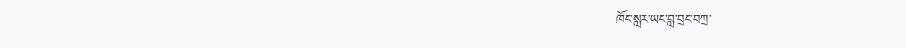ཁོང་སླར་ཡང་བླ་བྲང་བཀྲ་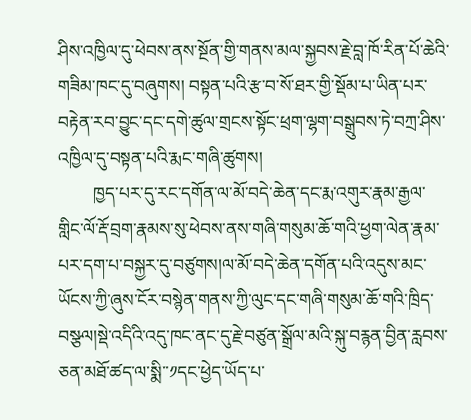ཤིས་འཁྱིལ་དུ་ཕེབས་ནས་སྔོན་གྱི་གནས་མལ་སྐྱབས་རྗེ་བླ་ཁོ་རིན་པོ་ཆེའི་གཟིམ་ཁང་དུ་བཞུགས། བསྟན་པའི་རྩ་བ་སོ་ཐར་གྱི་སྡོམ་པ་ཡིན་པར་བརྟེན་རབ་བྱུང་དང་དགེ་ཚུལ་གྲངས་སྟོང་ཕྲག་ལྷག་བསྒྲུབས་ཏེ་བཀྲ་ཤིས་འཁྱིལ་དུ་བསྟན་པའི་རྨང་གཞི་ཚུགས།
        ཁྱད་པར་དུ་རང་དགོན་ལ་མོ་བདེ་ཆེན་དང་རྨ་འགུར་རྣམ་རྒྱལ་གླིང་ལོ་རྡོ་བྲག་རྣམས་སུ་ཕེབས་ནས་གཞི་གསུམ་ཆོ་གའི་ཕྱག་ལེན་རྣམ་པར་དག་པ་བསྐྱར་དུ་བཙུགས།ལ་མོ་བདེ་ཆེན་དགོན་པའི་འདུས་མང་ཡོངས་ཀྱི་ཞུས་ངོར་བསྙེན་གནས་ཀྱི་ལུང་དང་གཞི་གསུམ་ཆོ་གའི་ཁྲིད་བསྩལ།སྡེ་འདིའི་འདུ་ཁང་ནང་དུ་རྗེ་བཙུན་སྒྲོལ་མའི་སྐུ་བརྙན་བྱིན་རླབས་ཅན་མཐོ་ཚད་ལ་སྨི་་༡དང་ཕྱེད་ཡོད་པ་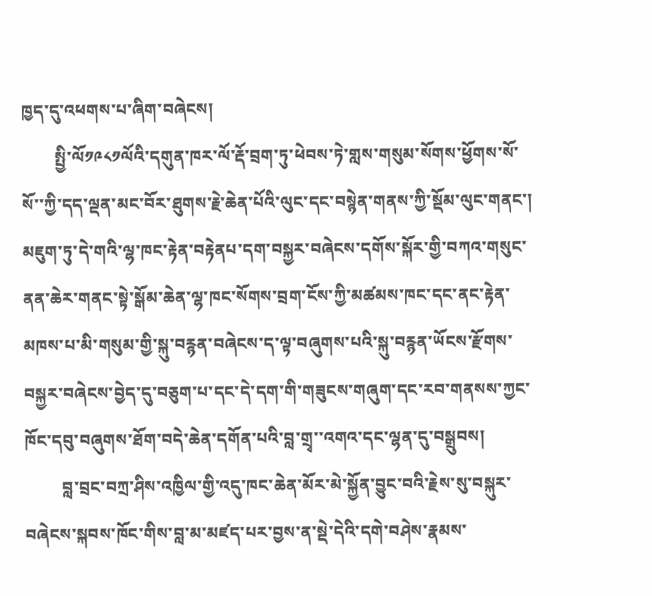ཁྱད་དུ་འཕགས་པ་ཞིག་བཞེངས།
        སྤྱི་ལོ༡༩༨༡ལོའི་དགུན་ཁར་ལོ་རྡོ་བྲག་ཏུ་ཕེབས་ཏེ་གླས་གསུམ་སོགས་ཕྱོགས་སོ་སོ་་ཀྱི་དད་ལྡན་མང་བོར་ཐུགས་རྗེ་ཆེན་པོའི་ལུང་དང་བསྙེན་གནས་ཀྱི་སྡོམ་ལུང་གནང་། མཇུག་ཏུ་དེ་གའི་ལྷ་ཁང་རྟེན་བརྟེནཔ་དག་བསྐྱར་བཞེངས་དགོས་སྐོར་གྱི་བཀའ་གསུང་ནན་ཆེར་གནང་སྟེ་སྒོམ་ཆེན་ལྷ་ཁང་སོགས་བྲག་ངོས་ཀྱི་མཚམས་ཁང་དང་ནང་རྟེན་མཁས་པ་མི་གསུམ་གྱི་སྐུ་བརྙན་བཞེངས་ད་ལྟ་བཞུགས་པའི་སྐུ་བརྙན་ཡོངས་རྫོགས་བསྐྱར་བཞེངས་བྱེད་དུ་བཅུག་པ་དང་དེ་དག་གི་གཟུངས་གཞུག་དང་རབ་གནསས་ཀྱང་ཁོང་དབུ་བཞུགས་ཐོག་བདེ་ཆེན་དགོན་པའི་བླ་གྲྭ་་འགའ་དང་ལྷན་དུ་བསྒྲུབས།
         བླ་བྲང་བཀྲ་ཤིས་འཁྱིལ་གྱི་འདུ་ཁང་ཆེན་མོར་མེ་སྐྱོན་བྱུང་བའི་རྗེས་སུ་བསྐུར་བཞེངས་སྐབས་ཁོང་གིས་བླ་མ་མཛད་པར་བྱས་ན་སྡེ་དེའི་དགེ་བཤེས་རྣམས་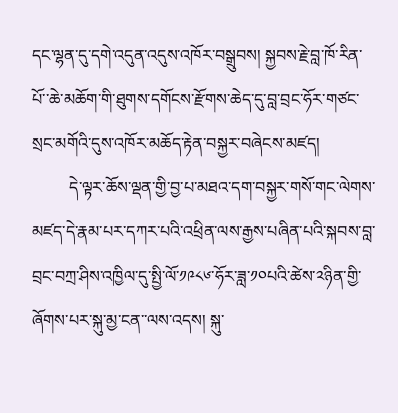དང་ལྷན་དུ་དགེ་འདུན་འདུས་འཁོར་བསྒྲུབས། སྐྱབས་རྗེ་བླ་ཁོ་རིན་པོ་་ཆེ་མཆོག་གི་ཐུགས་དགོངས་རྫོགས་ཆེད་དུ་བླ་བྲང་ཧོར་གཙང་སྲང་མགོའི་དུས་འཁོར་མཆོད་རྟེན་བསྐྱར་བཞེངས་མཛད།
         དེ་ལྟར་ཆོས་ལྡན་གྱི་བྱ་པ་མཐའ་དག་བསྐྱར་གསོ་གང་ལེགས་མཛད་དེ་རྣམ་པར་དཀར་པའི་འཕྲིན་ལས་རྒྱས་པཞིན་པའི་སྐབས་བླ་བྲང་བཀྲ་ཤིས་འཁྱིལ་དུ་སྤྱི་ལོ་༡༩༨༦་ཧོར་ཟླ་༡༠པའི་ཚེས་༢ཉིན་གྱི་ཞོགས་པར་སྐུ་མྱ་ངན་་ལས་འདས། སྐུ་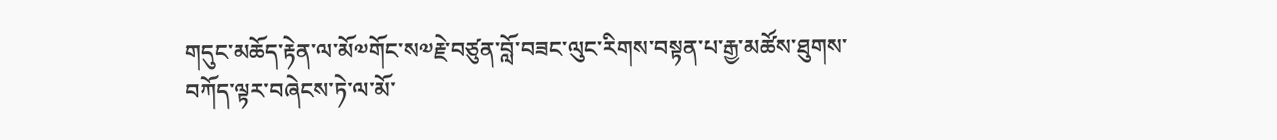གདུང་མཆོད་རྟེན་ལ་མོ༧གོང་ས༧རྗེ་བཙུན་བློ་བཟང་ལུང་རིགས་བསྟན་པ་རྒྱ་མཚོས་ཐུགས་བཀོད་ལྟར་བཞེངས་ཏེ་ལ་མོ་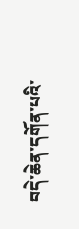བདེ་ཆེན་དགོན་པའི་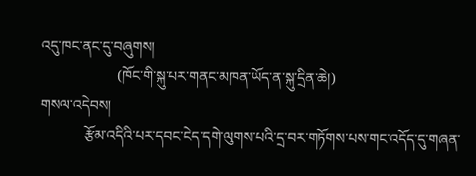འདུ་ཁང་ནང་དུ་བཞུགས།
                     (ཁོང་གི་སྐུ་པར་གནང་མཁན་ཡོད་ན་སྐུ་དྲིན་ཆེ།)
གསལ་འདེབས།
            རྩོམ་འདིའི་པར་དབང་ངེད་དགེ་ལུགས་པའི་དྲ་བར་གཏོགས་པས་གང་འདོད་དུ་གཞན་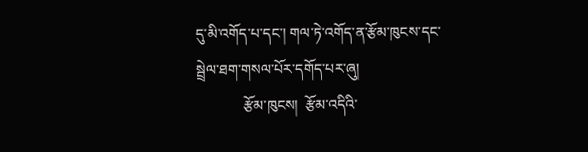དུ་མི་འགོད་པ་དང་། གལ་ཏེ་འགོད་ན་རྩོམ་ཁུངས་དང་སྦྲེལ་ཐག་གསལ་པོར་དགོད་པར་ཞུ།
             རྩོམ་ཁུངས།  རྩོམ་འདིའི་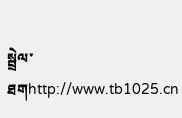སྦྲེལ་ཐགhttp://www.tb1025.cn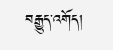བརྒྱུད་འགོད།